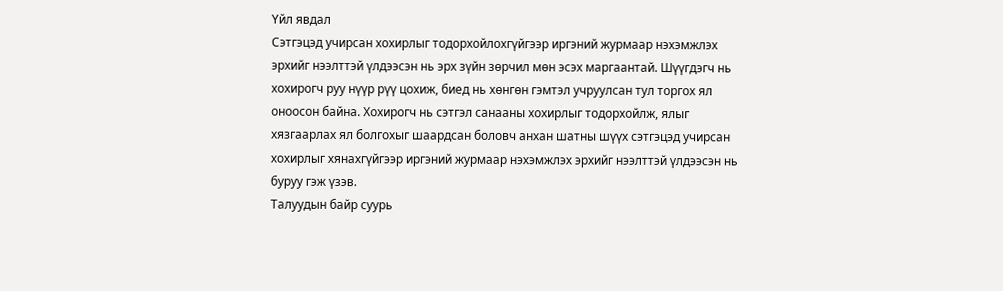Үйл явдал
Сэтгэцэд учирсан хохирлыг тодорхойлохгүйгээр иргэний журмаар нэхэмжлэх эрхийг нээлттэй үлдээсэн нь эрх зүйн зөрчил мөн эсэх маргаантай. Шүүгдэгч нь хохирогч руу нүүр рүү цохиж, биед нь хөнгөн гэмтэл учруулсан тул торгох ял оноосон байна. Хохирогч нь сэтгэл санааны хохирлыг тодорхойлж, ялыг хязгаарлах ял болгохыг шаардсан боловч анхан шатны шүүх сэтгэцэд учирсан хохирлыг хянахгүйгээр иргэний журмаар нэхэмжлэх эрхийг нээлттэй үлдээсэн нь буруу гэж үзэв.
Талуудын байр суурь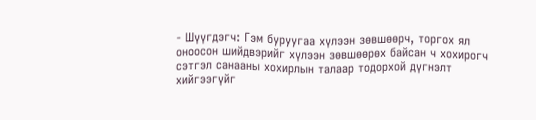- Шүүгдэгч: Гэм буруугаа хүлээн зөвшөөрч, торгох ял оноосон шийдвэрийг хүлээн зөвшөөрөх байсан ч хохирогч сэтгэл санааны хохирлын талаар тодорхой дүгнэлт хийгээгүйг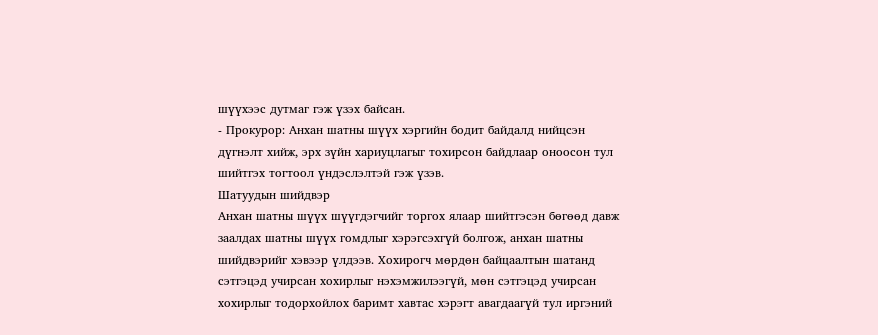шүүхээс дутмаг гэж үзэх байсан.
- Прокурор: Анхан шатны шүүх хэргийн бодит байдалд нийцсэн дүгнэлт хийж, эрх зүйн хариуцлагыг тохирсон байдлаар оноосон тул шийтгэх тогтоол үндэслэлтэй гэж үзэв.
Шатуудын шийдвэр
Анхан шатны шүүх шүүгдэгчийг торгох ялаар шийтгэсэн бөгөөд давж заалдах шатны шүүх гомдлыг хэрэгсэхгүй болгож, анхан шатны шийдвэрийг хэвээр үлдээв. Хохирогч мөрдөн байцаалтын шатанд сэтгэцэд учирсан хохирлыг нэхэмжилээгүй, мөн сэтгэцэд учирсан хохирлыг тодорхойлох баримт хавтас хэрэгт авагдаагүй тул иргэний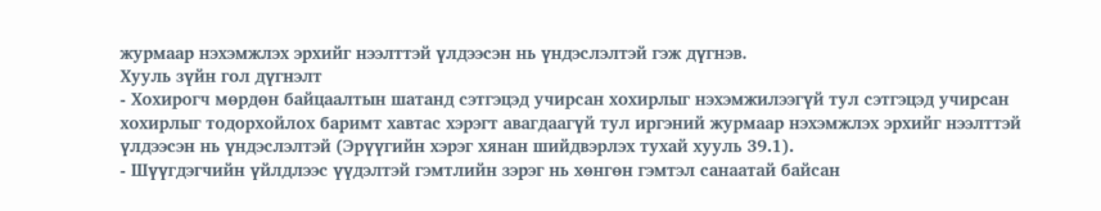журмаар нэхэмжлэх эрхийг нээлттэй үлдээсэн нь үндэслэлтэй гэж дүгнэв.
Хууль зүйн гол дүгнэлт
- Хохирогч мөрдөн байцаалтын шатанд сэтгэцэд учирсан хохирлыг нэхэмжилээгүй тул сэтгэцэд учирсан хохирлыг тодорхойлох баримт хавтас хэрэгт авагдаагүй тул иргэний журмаар нэхэмжлэх эрхийг нээлттэй үлдээсэн нь үндэслэлтэй (Эрүүгийн хэрэг хянан шийдвэрлэх тухай хууль 39.1).
- Шүүгдэгчийн үйлдлээс үүдэлтэй гэмтлийн зэрэг нь хөнгөн гэмтэл санаатай байсан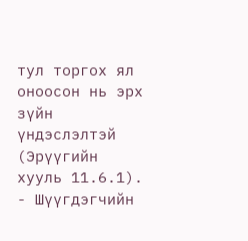тул торгох ял оноосон нь эрх зүйн үндэслэлтэй (Эрүүгийн хууль 11.6.1).
- Шүүгдэгчийн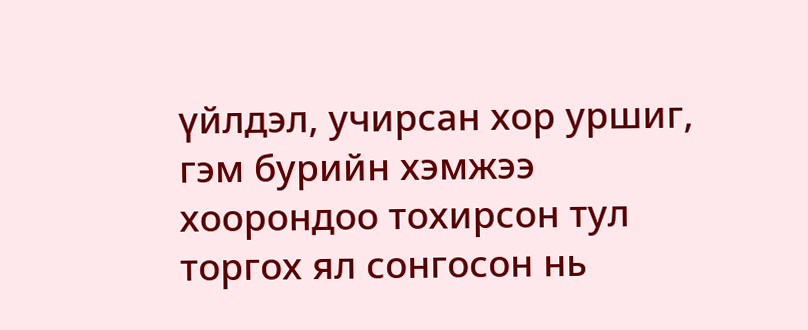үйлдэл, учирсан хор уршиг, гэм бурийн хэмжээ хоорондоо тохирсон тул торгох ял сонгосон нь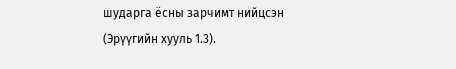шударга ёсны зарчимт нийцсэн (Эрүүгийн хууль 1.3).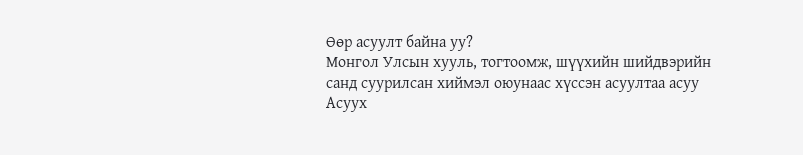Өөр асуулт байна уу?
Монгол Улсын хууль, тогтоомж, шүүхийн шийдвэрийн санд суурилсан хиймэл оюунаас хүссэн асуултаа асуу
Асуух